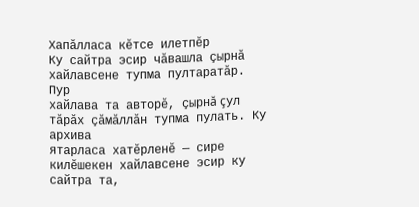Хапăлласа кĕтсе илетпĕр
Ку сайтра эсир чăвашла çырнă хайлавсене тупма пултаратăр. Пур
хайлава та авторĕ, çырнă çул тăрăх çăмăллăн тупма пулать. Ку архива
ятарласа хатĕрленĕ — сире килĕшекен хайлавсене эсир ку сайтра та,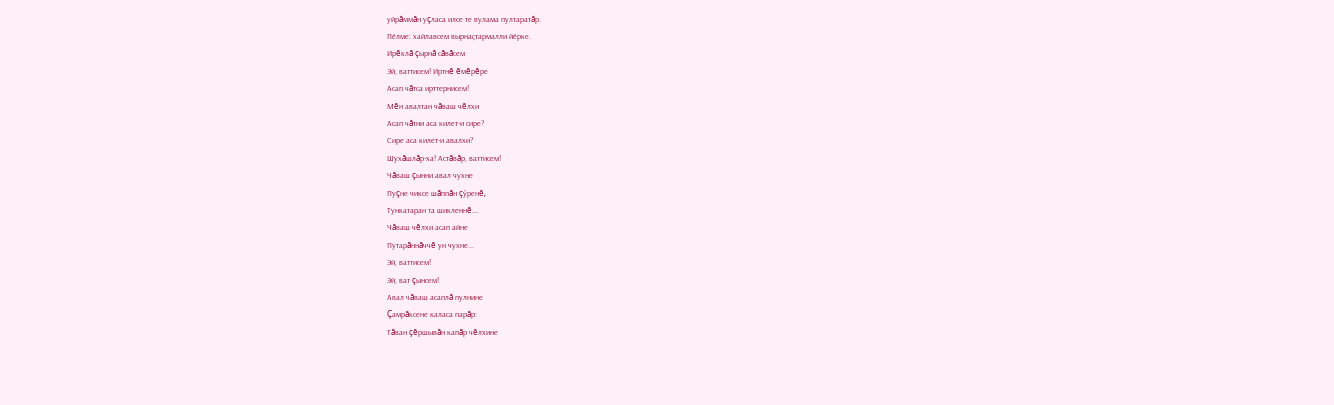уйрăммăн уçласа илсе те вулама пултаратăр.
Пӗлме: хайлавсем вырнаҫтармалли йӗрке.
Ирĕклă çырнă сăвăсем
Эй, ваттисем! Иртнĕ ĕмĕрĕре
Асап чăтса ирттернисем!
Мĕн авалтан чăваш чĕлхи
Асап чăтни аса килет-и сире?
Сире аса килет-и авалхи?
Шухăшлăр-ха! Астăвăр, ваттисем!
Чăваш çынни авал чухне
Пуçне чиксе шăппăн çӳренĕ,
Тункатаран та шикленнĕ...
Чăваш чĕлхи асап айне
Путарăннăччĕ ун чухне...
Эй, ваттисем!
Эй, ват çынсем!
Авал чăваш асаплă пулнине
Çамрăксене каласа парăр:
Тăван çĕршывăн капăр чĕлхине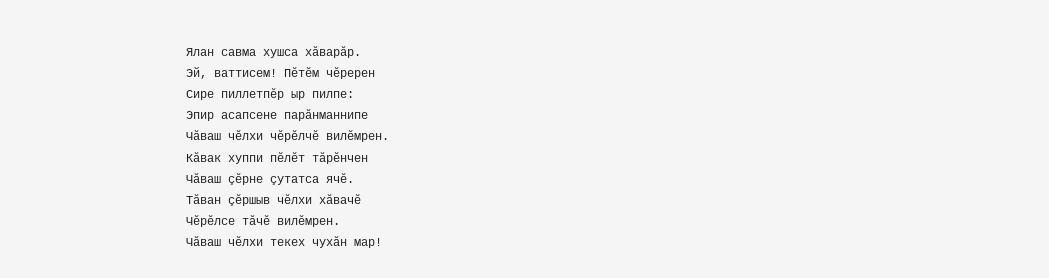Ялан савма хушса хăварăр.
Эй, ваттисем! Пĕтĕм чĕререн
Сире пиллетпĕр ыр пилпе:
Эпир асапсене парăнманнипе
Чăваш чĕлхи чĕрĕлчĕ вилĕмрен.
Кăвак хуппи пĕлĕт тăрĕнчен
Чăваш çĕрне çутатса ячĕ.
Тăван çĕршыв чĕлхи хăвачĕ
Чĕрĕлсе тăчĕ вилĕмрен.
Чăваш чĕлхи текех чухăн мар!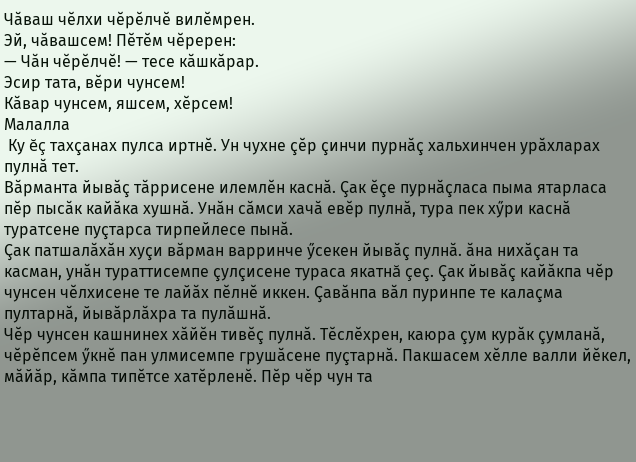Чăваш чĕлхи чĕрĕлчĕ вилĕмрен.
Эй, чăвашсем! Пĕтĕм чĕререн:
— Чăн чĕрĕлчĕ! — тесе кăшкăрар.
Эсир тата, вĕри чунсем!
Кăвар чунсем, яшсем, хĕрсем!
Малалла
 Ку ĕç тахçанах пулса иртнĕ. Ун чухне çĕр çинчи пурнăç хальхинчен урăхларах пулнă тет.
Вăрманта йывăç тăррисене илемлĕн каснă. Çак ĕçе пурнăçласа пыма ятарласа пĕр пысăк кайăка хушнă. Унăн сăмси хачă евĕр пулнă, тура пек хӳри каснă туратсене пуçтарса тирпейлесе пынă.
Çак патшалăхăн хуçи вăрман варринче ӳсекен йывăç пулнă. ăна нихăçан та касман, унăн тураттисемпе çулçисене тураса якатнă çеç. Çак йывăç кайăкпа чĕр чунсен чĕлхисене те лайăх пĕлнĕ иккен. Çавăнпа вăл пуринпе те калаçма пултарнă, йывăрлăхра та пулăшнă.
Чĕр чунсен кашнинех хăйĕн тивĕç пулнă. Тĕслĕхрен, каюра çум курăк çумланă, чĕрĕпсем ӳкнĕ пан улмисемпе грушăсене пуçтарнă. Пакшасем хĕлле валли йĕкел, мăйăр, кăмпа типĕтсе хатĕрленĕ. Пĕр чĕр чун та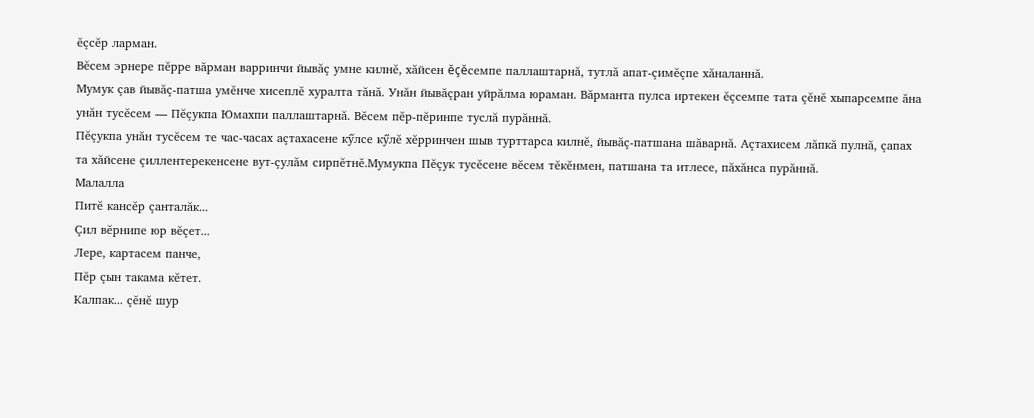ĕçсĕр ларман.
Вĕсем эрнере пĕрре вăрман варринчи йывăç умне килнĕ, хăйсен ĕçĕсемпе паллаштарнă, тутлă апат-çимĕçпе хăналаннă.
Мумук çав йывăç-патша умĕнче хисеплĕ хуралта тăнă. Унăн йывăçран уйрăлма юраман. Вăрманта пулса иртекен ĕçсемпе тата çĕнĕ хыпарсемпе ăна унăн тусĕсем — Пĕçукпа Юмахпи паллаштарнă. Вĕсем пĕр-пĕринпе туслă пурăннă.
Пĕçукпа унăн тусĕсем те час-часах аçтахасене кӳлсе кӳлĕ хĕрринчен шыв турттарса килнĕ, йывăç-патшана шăварнă. Аçтахисем лăпкă пулнă, çапах та хăйсене çиллентерекенсене вут-çулăм сирпĕтнĕ.Мумукпа Пĕçук тусĕсене вĕсем тĕкĕнмен, патшана та итлесе, пăхăнса пурăннă.
Малалла
Питĕ кансĕр çанталăк...
Çил вĕрнипе юр вĕçет...
Лере, картасем панче,
Пĕр çын такама кĕтет.
Калпак... çĕнĕ шур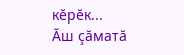кĕрĕк...
Ăш çăматă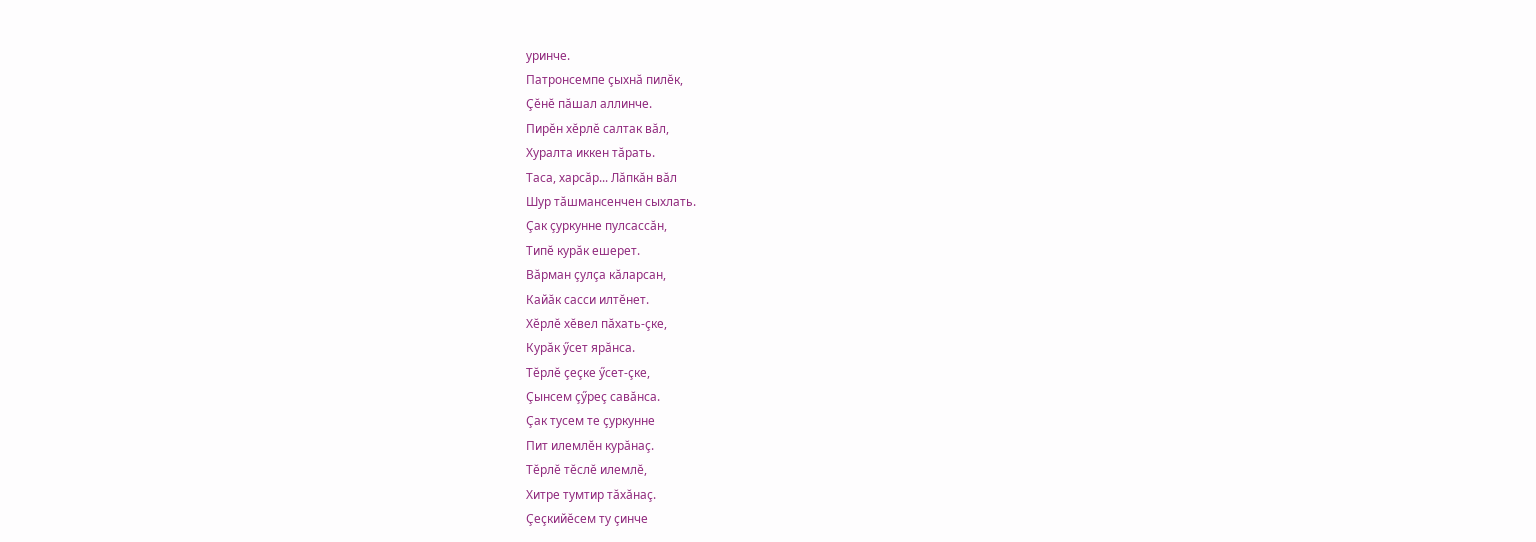уринче.
Патронсемпе çыхнă пилĕк,
Çĕнĕ пăшал аллинче.
Пирĕн хĕрлĕ салтак вăл,
Хуралта иккен тăрать.
Таса, харсăр... Лăпкăн вăл
Шур тăшмансенчен сыхлать.
Çак çуркунне пулсассăн,
Типĕ курăк ешерет.
Вăрман çулçа кăларсан,
Кайăк сасси илтĕнет.
Хĕрлĕ хĕвел пăхать-çке,
Курăк ӳсет ярăнса.
Тĕрлĕ çеçке ӳсет-çке,
Çынсем çӳреç савăнса.
Çак тусем те çуркунне
Пит илемлĕн курăнаç.
Тĕрлĕ тĕслĕ илемлĕ,
Хитре тумтир тăхăнаç.
Çеçкийĕсем ту çинче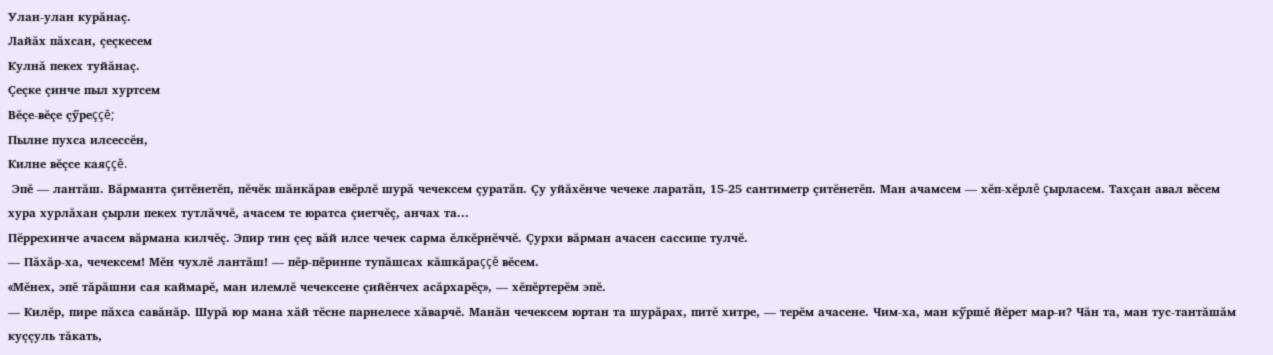Улан-улан курăнаç.
Лайăх пăхсан, çеçкесем
Кулнă пекех туйăнаç.
Çеçке çинче пыл хуртсем
Вĕçе-вĕçе çӳреççĕ;
Пылне пухса илсессĕн,
Килне вĕçсе каяççĕ.
 Эпĕ — лантăш. Вăрманта çитĕнетĕп, пĕчĕк шăнкăрав евĕрлĕ шурă чечексем çуратăп. Çу уйăхĕнче чечеке ларатăп, 15-25 сантиметр çитĕнетĕп. Ман ачамсем — хĕп-хĕрлĕ çырласем. Тахçан авал вĕсем хура хурлăхан çырли пекех тутлăччĕ, ачасем те юратса çиетчĕç, анчах та...
Пĕррехинче ачасем вăрмана килчĕç. Эпир тин çеç вăй илсе чечек сарма ĕлкĕрнĕччĕ. Çурхи вăрман ачасен сассипе тулчĕ.
— Пăхăр-ха, чечексем! Мĕн чухлĕ лантăш! — пĕр-пĕринпе тупăшсах кăшкăраççĕ вĕсем.
«Мĕнех, эпĕ тăрăшни сая каймарĕ, ман илемлĕ чечексене çийĕнчех асăрхарĕç», — хĕпĕртерĕм эпĕ.
— Килĕр, пире пăхса савăнăр. Шурă юр мана хăй тĕсне парнелесе хăварчĕ. Манăн чечексем юртан та шурăрах, питĕ хитре, — терĕм ачасене. Чим-ха, ман кӳршĕ йĕрет мар-и? Чăн та, ман тус-тантăшăм куççуль тăкать,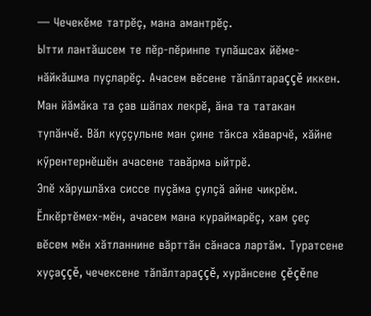— Чечекĕме татрĕç, мана амантрĕç.
Ытти лантăшсем те пĕр-пĕринпе тупăшсах йĕме-нăйкăшма пуçларĕç. Ачасем вĕсене тăпăлтараççĕ иккен. Ман йăмăка та çав шăпах лекрĕ, ăна та татакан тупăнчĕ. Вăл куççульне ман çине тăкса хăварчĕ, хăйне кӳрентернĕшĕн ачасене тавăрма ыйтрĕ.
Эпĕ хăрушлăха сиссе пуçăма çулçă айне чикрĕм. Ĕлкĕртĕмех-мĕн, ачасем мана кураймарĕç, хам çеç вĕсем мĕн хăтланнине вăрттăн сăнаса лартăм. Туратсене хуçаççĕ, чечексене тăпăлтараççĕ, хурăнсене çĕçĕпе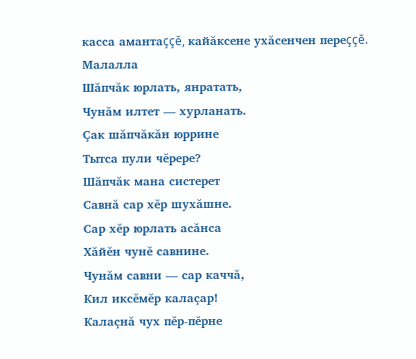касса амантаççĕ, кайăксене ухăсенчен переççĕ.
Малалла
Шăпчăк юрлать, янратать,
Чунăм илтет — хурланать.
Çак шăпчăкăн юррине
Тытса пули чĕрере?
Шăпчăк мана систерет
Савнă сар хĕр шухăшне.
Сар хĕр юрлать асăнса
Хăйĕн чунĕ савнине.
Чунăм савни — сар каччă,
Кил иксĕмĕр калаçар!
Калаçнă чух пĕр-пĕрне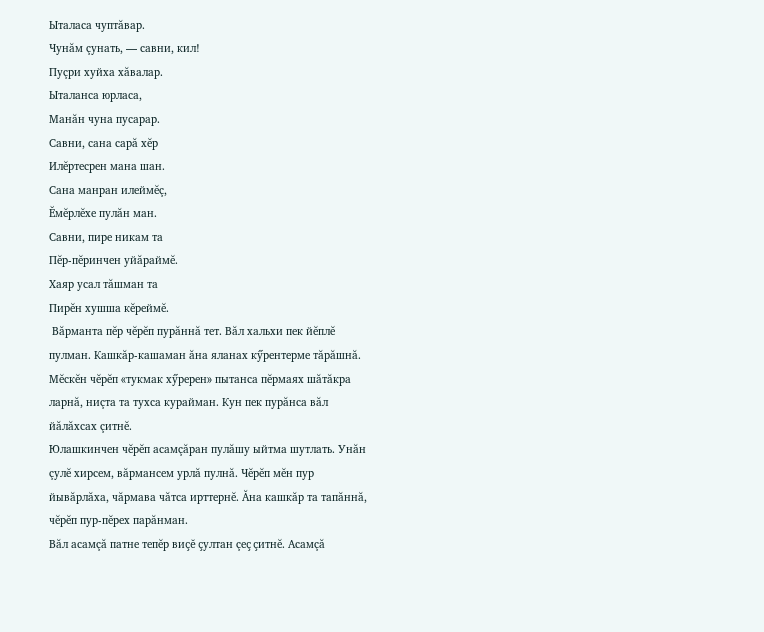Ыталаса чуптăвар.
Чунăм çунать, — савни, кил!
Пуçри хуйха хăвалар.
Ыталанса юрласа,
Манăн чуна пусарар.
Савни, сана сарă хĕр
Илĕртесрен мана шан.
Сана манран илеймĕç,
Ĕмĕрлĕхе пулăн ман.
Савни, пире никам та
Пĕр-пĕринчен уйăраймĕ.
Хаяр усал тăшман та
Пирĕн хушша кĕреймĕ.
 Вăрманта пĕр чĕрĕп пурăннă тет. Вăл хальхи пек йĕплĕ пулман. Кашкăр-кашаман ăна яланах кӳрентерме тăрăшнă. Мĕскĕн чĕрĕп «тукмак хӳререн» пытанса пĕрмаях шăтăкра ларнă, ниçта та тухса курайман. Кун пек пурăнса вăл йăлăхсах çитнĕ.
Юлашкинчен чĕрĕп асамçăран пулăшу ыйтма шутлать. Унăн çулĕ хирсем, вăрмансем урлă пулнă. Чĕрĕп мĕн пур йывăрлăха, чăрмава чăтса ирттернĕ. Ăна кашкăр та тапăннă, чĕрĕп пур-пĕрех парăнман.
Вăл асамçă патне тепĕр виçĕ çултан çеç çитнĕ. Асамçă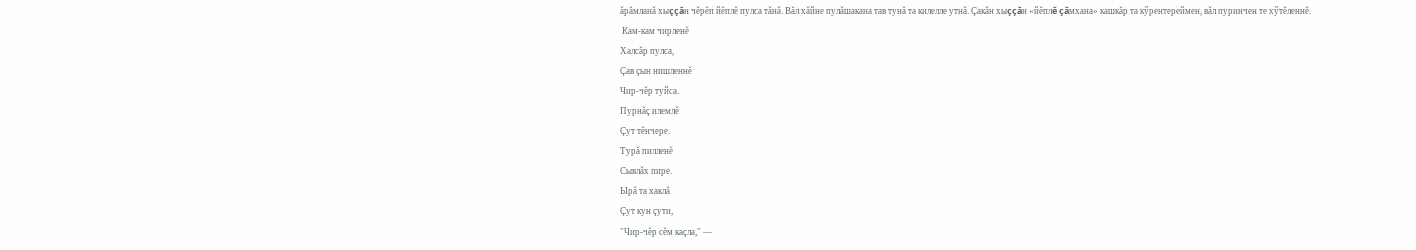ăрăмланă хыççăн чĕрĕп йĕплĕ пулса тăнă. Вăл хăйне пулăшакана тав тунă та килелле утнă. Çакăн хыççăн «йĕплĕ çăмхана» кашкăр та кӳрентереймен, вăл пуринчен те хӳтĕленнĕ.
 Кам-кам чирленĕ
Халсăр пулса,
Çав çын нишленнĕ
Чир-чĕр туйса.
Пурнăç илемлĕ
Çут тĕнчере.
Турă пилленĕ
Сывлăх пире.
Ырă та хаклă
Çут кун çути,
"Чир-чĕр сĕм каçла," —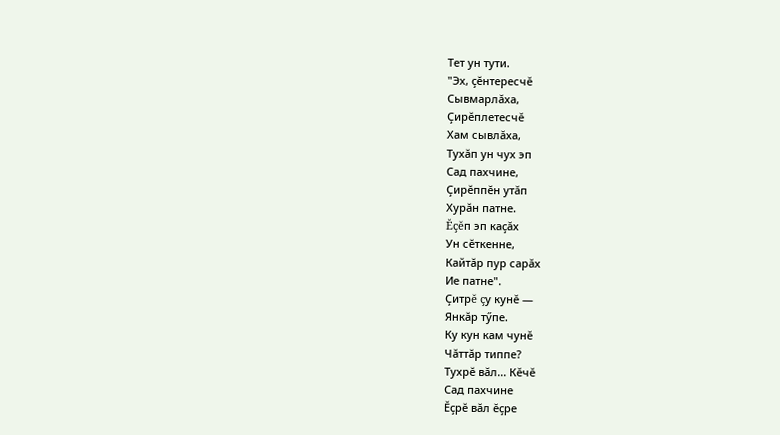Тет ун тути.
"Эх, çĕнтересчĕ
Сывмарлăха,
Çирĕплетесчĕ
Хам сывлăха,
Тухăп ун чух эп
Сад пахчине,
Çирĕппĕн утăп
Хурăн патне.
Ĕçĕп эп каçăх
Ун сĕткенне,
Кайтăр пур сарăх
Ие патне".
Çитрĕ çу кунĕ —
Янкăр тӳпе.
Ку кун кам чунĕ
Чăттăр типпе?
Тухрĕ вăл... Кĕчĕ
Сад пахчине
Ĕçрĕ вăл ĕçре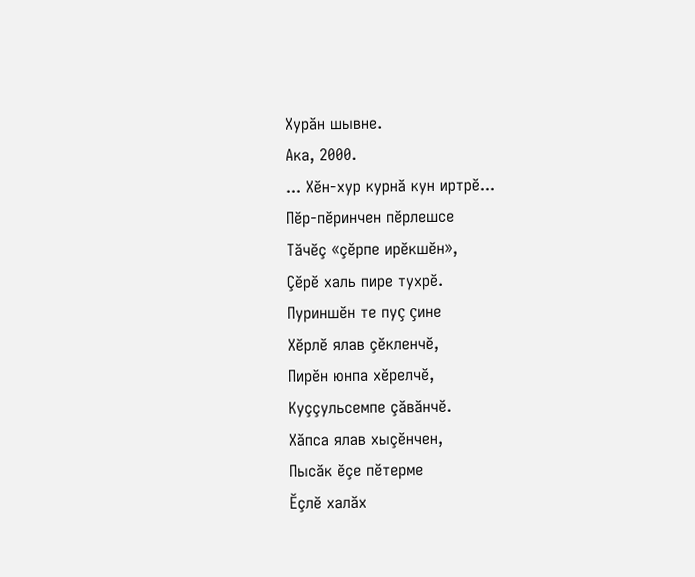Хурăн шывне.
Ака, 2000.
... Хĕн-хур курнă кун иртрĕ...
Пĕр-пĕринчен пĕрлешсе
Тăчĕç «çĕрпе ирĕкшĕн»,
Çĕрĕ халь пире тухрĕ.
Пуриншĕн те пуç çине
Хĕрлĕ ялав çĕкленчĕ,
Пирĕн юнпа хĕрелчĕ,
Куççульсемпе çăвăнчĕ.
Хăпса ялав хыçĕнчен,
Пысăк ĕçе пĕтерме
Ĕçлĕ халăх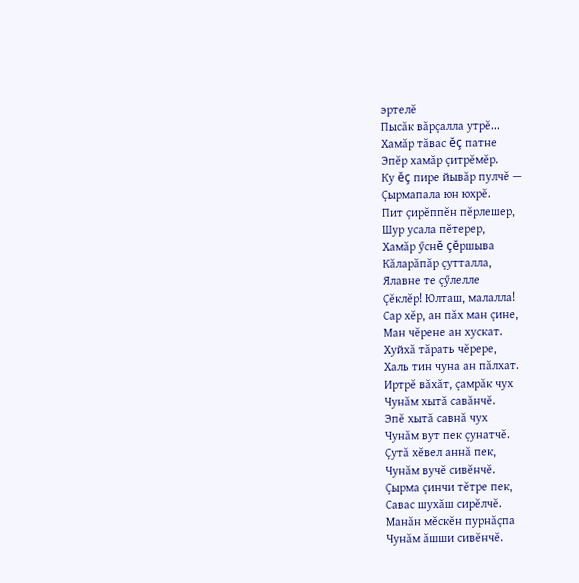эртелĕ
Пысăк вăрçалла утрĕ...
Хамăр тăвас ĕç патне
Эпĕр хамăр çитрĕмĕр.
Ку ĕç пире йывăр пулчĕ —
Çырмапала юн юхрĕ.
Пит çирĕппĕн пĕрлешер,
Шур усала пĕтерер,
Хамăр ӳснĕ çĕршыва
Кăларăпăр çутталла,
Ялавне те çӳлелле
Çĕклĕр! Юлташ, малалла!
Сар хĕр, ан пăх ман çине,
Ман чĕрене ан хускат.
Хуйхă тăрать чĕрере,
Халь тин чуна ан пăлхат.
Иртрĕ вăхăт, çамрăк чух
Чунăм хытă савăнчĕ.
Эпĕ хытă савнă чух
Чунăм вут пек çунатчĕ.
Çутă хĕвел аннă пек,
Чунăм вучĕ сивĕнчĕ.
Çырма çинчи тĕтре пек,
Савас шухăш сирĕлчĕ.
Манăн мĕскĕн пурнăçпа
Чунăм ăшши сивĕнчĕ.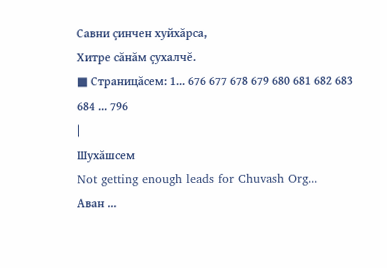Савни çинчен хуйхăрса,
Хитре сăнăм çухалчĕ.
■ Страницăсем: 1... 676 677 678 679 680 681 682 683 684 ... 796
|
Шухăшсем
Not getting enough leads for Chuvash Org...
Аван ...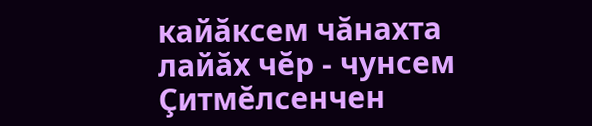кайăксем чăнахта лайăх чĕр - чунсем
Çитмĕлсенчен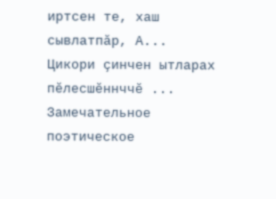иртсен те, хаш сывлатпăр, А...
Цикори çинчен ытларах пĕлесшĕннччĕ ...
Замечательное поэтическое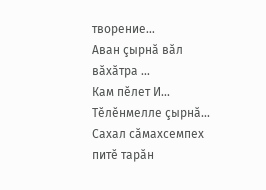творение...
Аван çырнă вăл вăхăтра ...
Кам пĕлет И...
Тĕлĕнмелле çырнă...
Сахал сăмахсемпех питĕ тарăн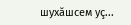шухăшсем уç...